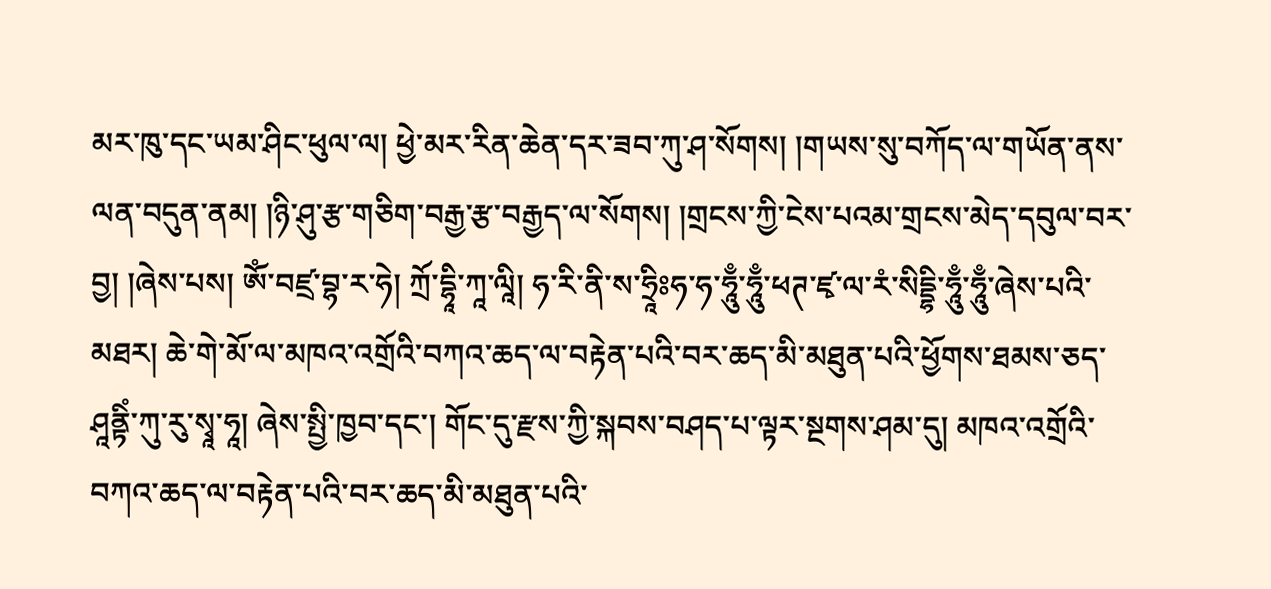མར་ཁུ་དང་ཡམ་ཤིང་ཕུལ་ལ། ཕྱེ་མར་རིན་ཆེན་དར་ཟབ་ཀུ་ཤ་སོགས། །གཡས་སུ་བཀོད་ལ་གཡོན་ནས་ལན་བདུན་ནམ། །ཉི་ཤུ་རྩ་གཅིག་བརྒྱ་རྩ་བརྒྱད་ལ་སོགས། །གྲངས་ཀྱི་ངེས་པའམ་གྲངས་མེད་དབུལ་བར་བྱ། །ཞེས་པས། ཨོཾ་བཛྲ་བྷ་ར་ཧེ། ཀྲོ་དྷཱི་ཀཱ་ལཱི། ཧ་རི་ནི་ས་ཧྲཱིཿཧ་ཧ་ཧཱུྃ་ཧཱུྃ་ཕཊ་ཛྭ་ལ་རཾ་སིདྡྷི་ཧཱུྃ་ཧཱུྃ་ཞེས་པའི་མཐར། ཆེ་གེ་མོ་ལ་མཁའ་འགྲོའི་བཀའ་ཆད་ལ་བརྟེན་པའི་བར་ཆད་མི་མཐུན་པའི་ཕྱོགས་ཐམས་ཅད་ཤཱནྟིཾ་ཀུ་རུ་སྭཱ་ཧཱ། ཞེས་སྤྱི་ཁྱབ་དང་། གོང་དུ་རྫས་ཀྱི་སྐབས་བཤད་པ་ལྟར་སྔགས་ཤམ་དུ། མཁའ་འགྲོའི་བཀའ་ཆད་ལ་བརྟེན་པའི་བར་ཆད་མི་མཐུན་པའི་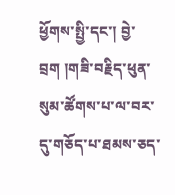ཕྱོགས་སྤྱི་དང་། བྱེ་བྲག །གཟི་བརྗིད་ཕུན་སུམ་ཚོགས་པ་ལ་བར་དུ་གཅོད་པ་ཐམས་ཅད་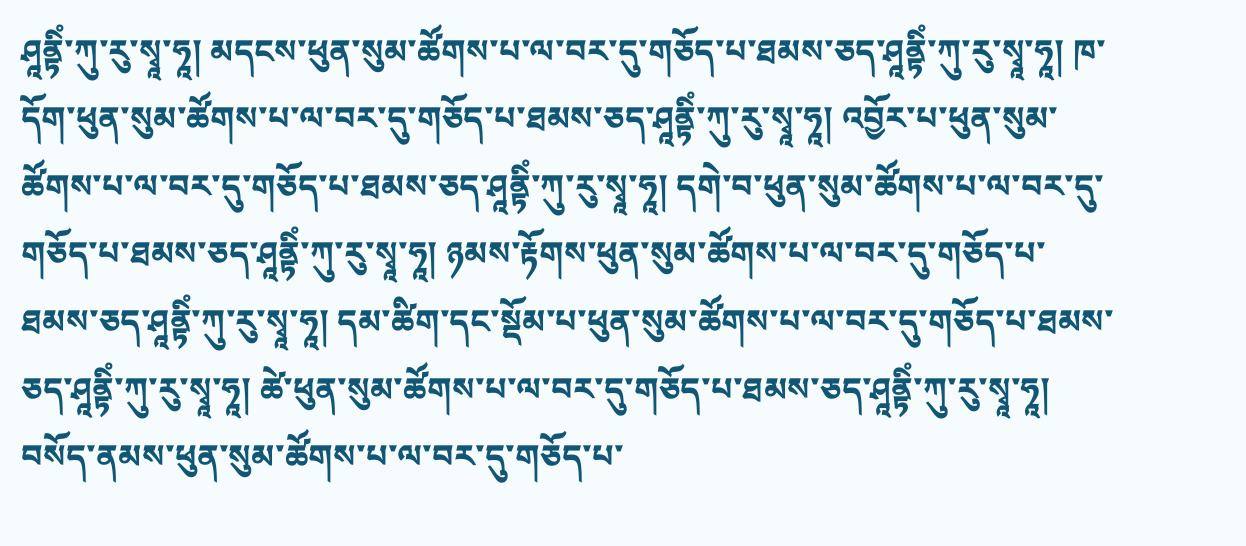ཤཱནྟིཾ་ཀུ་རུ་སྭཱ་ཧཱ། མདངས་ཕུན་སུམ་ཚོགས་པ་ལ་བར་དུ་གཅོད་པ་ཐམས་ཅད་ཤཱནྟིཾ་ཀུ་རུ་སྭཱ་ཧཱ། ཁ་དོག་ཕུན་སུམ་ཚོགས་པ་ལ་བར་དུ་གཅོད་པ་ཐམས་ཅད་ཤཱནྟིཾ་ཀུ་རུ་སྭཱ་ཧཱ། འབྱོར་པ་ཕུན་སུམ་ཚོགས་པ་ལ་བར་དུ་གཅོད་པ་ཐམས་ཅད་ཤཱནྟིཾ་ཀུ་རུ་སྭཱ་ཧཱ། དགེ་བ་ཕུན་སུམ་ཚོགས་པ་ལ་བར་དུ་གཅོད་པ་ཐམས་ཅད་ཤཱནྟིཾ་ཀུ་རུ་སྭཱ་ཧཱ། ཉམས་རྟོགས་ཕུན་སུམ་ཚོགས་པ་ལ་བར་དུ་གཅོད་པ་ཐམས་ཅད་ཤཱནྟིཾ་ཀུ་རུ་སྭཱ་ཧཱ། དམ་ཚིག་དང་སྡོམ་པ་ཕུན་སུམ་ཚོགས་པ་ལ་བར་དུ་གཅོད་པ་ཐམས་ཅད་ཤཱནྟིཾ་ཀུ་རུ་སྭཱ་ཧཱ། ཚེ་ཕུན་སུམ་ཚོགས་པ་ལ་བར་དུ་གཅོད་པ་ཐམས་ཅད་ཤཱནྟིཾ་ཀུ་རུ་སྭཱ་ཧཱ། བསོད་ནམས་ཕུན་སུམ་ཚོགས་པ་ལ་བར་དུ་གཅོད་པ་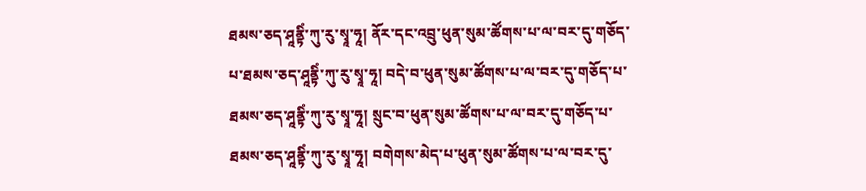ཐམས་ཅད་ཤཱནྟིཾ་ཀུ་རུ་སྭཱ་ཧཱ། ནོར་དང་འབྲུ་ཕུན་སུམ་ཚོགས་པ་ལ་བར་དུ་གཅོད་པ་ཐམས་ཅད་ཤཱནྟིཾ་ཀུ་རུ་སྭཱ་ཧཱ། བདེ་བ་ཕུན་སུམ་ཚོགས་པ་ལ་བར་དུ་གཅོད་པ་ཐམས་ཅད་ཤཱནྟིཾ་ཀུ་རུ་སྭཱ་ཧཱ། སྲུང་བ་ཕུན་སུམ་ཚོགས་པ་ལ་བར་དུ་གཅོད་པ་ཐམས་ཅད་ཤཱནྟིཾ་ཀུ་རུ་སྭཱ་ཧཱ། བགེགས་མེད་པ་ཕུན་སུམ་ཚོགས་པ་ལ་བར་དུ་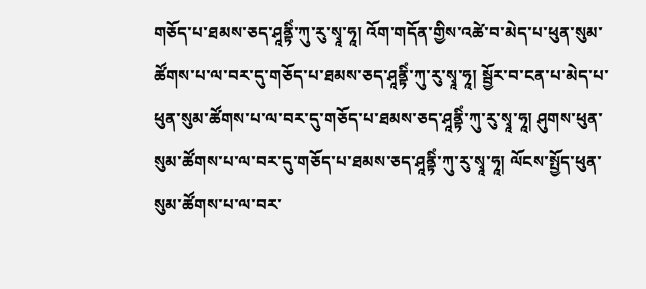གཅོད་པ་ཐམས་ཅད་ཤཱནྟིཾ་ཀུ་རུ་སྭཱ་ཧཱ། འོག་གདོན་གྱིས་འཚེ་བ་མེད་པ་ཕུན་སུམ་ཚོགས་པ་ལ་བར་དུ་གཅོད་པ་ཐམས་ཅད་ཤཱནྟིཾ་ཀུ་རུ་སྭཱ་ཧཱ། སྦྱོར་བ་ངན་པ་མེད་པ་ཕུན་སུམ་ཚོགས་པ་ལ་བར་དུ་གཅོད་པ་ཐམས་ཅད་ཤཱནྟིཾ་ཀུ་རུ་སྭཱ་ཧཱ། ཤུགས་ཕུན་སུམ་ཚོགས་པ་ལ་བར་དུ་གཅོད་པ་ཐམས་ཅད་ཤཱནྟིཾ་ཀུ་རུ་སྭཱ་ཧཱ། ལོངས་སྤྱོད་ཕུན་སུམ་ཚོགས་པ་ལ་བར་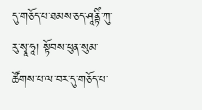དུ་གཅོད་པ་ཐམས་ཅད་ཤཱནྟིཾ་ཀུ་རུ་སྭཱ་ཧཱ། སྟོབས་ཕུན་སུམ་ཚོགས་པ་ལ་བར་དུ་གཅོད་པ་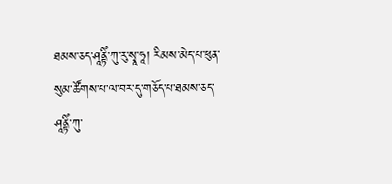ཐམས་ཅད་ཤཱནྟིཾ་ཀུ་རུ་སྭཱ་ཧཱ། རིམས་མེད་པ་ཕུན་སུམ་ཚོགས་པ་ལ་བར་དུ་གཅོད་པ་ཐམས་ཅད་ཤཱནྟིཾ་ཀུ་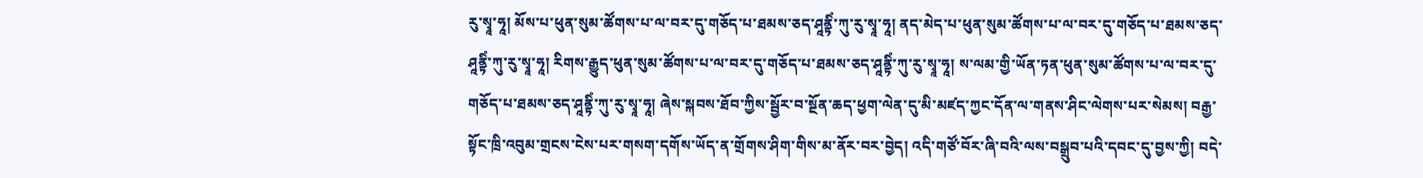རུ་སྭཱ་ཧཱ། མོས་པ་ཕུན་སུམ་ཚོགས་པ་ལ་བར་དུ་གཅོད་པ་ཐམས་ཅད་ཤཱནྟིཾ་ཀུ་རུ་སྭཱ་ཧཱ། ནད་མེད་པ་ཕུན་སུམ་ཚོགས་པ་ལ་བར་དུ་གཅོད་པ་ཐམས་ཅད་ཤཱནྟིཾ་ཀུ་རུ་སྭཱ་ཧཱ། རིགས་རྒྱུད་ཕུན་སུམ་ཚོགས་པ་ལ་བར་དུ་གཅོད་པ་ཐམས་ཅད་ཤཱནྟིཾ་ཀུ་རུ་སྭཱ་ཧཱ། ས་ལམ་གྱི་ཡོན་ཏན་ཕུན་སུམ་ཚོགས་པ་ལ་བར་དུ་གཅོད་པ་ཐམས་ཅད་ཤཱནྟིཾ་ཀུ་རུ་སྭཱ་ཧཱ། ཞེས་སྐབས་ཐོབ་ཀྱིས་སྦྱོར་བ་སྔོན་ཆད་ཕྱག་ལེན་དུ་མི་མཛད་ཀྱང་དོན་ལ་གནས་ཤིང་ལེགས་པར་སེམས། བརྒྱ་སྟོང་ཁྲི་འབུམ་གྲངས་ངེས་པར་གསག་དགོས་ཡོད་ན་གྲོགས་ཤིག་གིས་མ་ནོར་བར་བྱེད། འདི་གཙོ་བོར་ཞི་བའི་ལས་བསྒྲུབ་པའི་དབང་དུ་བྱས་ཀྱི། བདེ་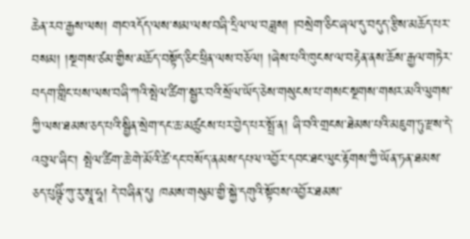ཆེན་རབ་རྒྱས་ལས། གང་འདོད་ལས་སམ་ལས་བཞི་དྲིལ་ལ་བཟླས། །བསྲེག་ཅིང་ཞལ་དུ་བདུད་རྩིས་མཆོད་པར་བསམ། །སྔགས་ཙམ་གྱིས་མཆོད་བསྟོད་ཅིང་ཕྲིན་ལས་བཅོལ། །ཞེས་པའི་ཁུངས་ལ་བརྟེན་ནས་ཆོས་རྒྱལ་གཏེར་བདག་གླིང་པས་ལས་བཞི་ཀའི་སྤེལ་ཚིག་སྦྱར་བའི་སྲོལ་ཡོད་ཅེས་གསུངས་པ་གསང་སྔགས་གསར་མའི་ལུགས་ཀྱི་ལས་ཐམས་ཅད་པའི་སྦྱིན་སྲེག་དང་ཆ་མཚུངས་པར་བྱེད་པར་སྤྲོ་ན། ཞི་བའི་གྲངས་ཐེམས་པའི་མཇུག་ཏུ་རྫས་དེ་འབུལ་ཞིང་། སྤེལ་ཚིག་ཆེ་གེ་མོའི་ཚེ་དང་བསོད་ནམས་དཔལ་འབྱོར་དབང་ཐང་ལུང་རྟོགས་ཀྱི་ཡོན་ཏན་ཐམས་ཅད་པུཥྚིཾ་ཀུ་རུ་སྭཱ་ཧཱ། དེ་བཞིན་དུ། ཁམས་གསུམ་གྱི་སྐྱེ་དགུའི་སྟོབས་འབྱོར་ཐམས་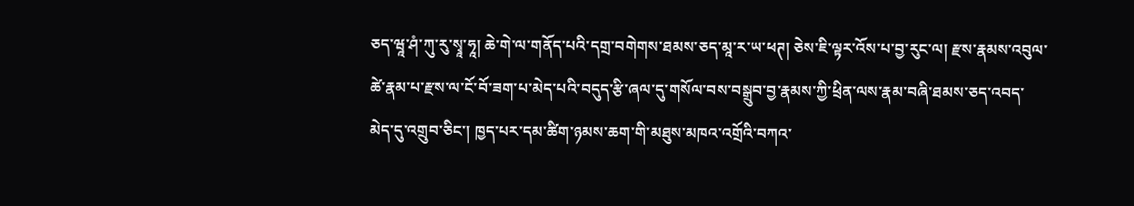ཅད་ཝཱ་ཤཾ་ཀུ་རུ་སྭཱ་ཧཱ། ཆེ་གེ་ལ་གནོད་པའི་དགྲ་བགེགས་ཐམས་ཅད་མཱ་ར་ཡ་ཕཊ། ཅེས་ཇི་ལྟར་འོས་པ་བྱ་རུང་ལ། རྫས་རྣམས་འབུལ་ཚེ་རྣམ་པ་རྫས་ལ་ངོ་བོ་ཟག་པ་མེད་པའི་བདུད་རྩི་ཞལ་དུ་གསོལ་བས་བསྒྲུབ་བྱ་རྣམས་ཀྱི་ཕྲིན་ལས་རྣམ་བཞི་ཐམས་ཅད་འབད་མེད་དུ་འགྲུབ་ཅིང་། ཁྱད་པར་དམ་ཚིག་ཉམས་ཆག་གི་མཐུས་མཁའ་འགྲོའི་བཀའ་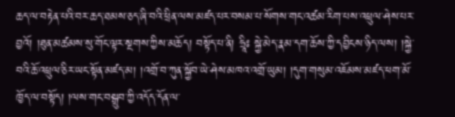ཆད་ལ་བརྟེན་པའི་བར་ཆད་ཐམས་ཅད་ཞི་བའི་ཕྲིན་ལས་མཛད་པར་བསམ་པ་སོགས་གང་འཚམ་རིག་པས་འཕྲུལ་ཤེས་པར་བྱའོ། །ཐུན་མཚམས་སུ་གོང་ལྟར་སྔགས་ཀྱིས་མཆོད། བསྟོད་པ་ནི། ཧྲཱིཿ སྐྱེ་མེད་རྣམ་དག་ཆོས་ཀྱི་དབྱིངས་ཉིད་ལས། །སྐྱེ་བའི་ཆོ་འཕྲུལ་ཅིར་ཡང་སྟོན་མཛད་མ། །འགྲོ་བ་ཀུན་སྐྱོབ་ཡེ་ཤེས་མཁའ་འགྲོ་ཡུམ། །དུག་གསུམ་འཇོམས་མཛད་ཕག་མོ་ཁྱོད་ལ་བསྟོད། །ལས་གང་བསྒྲུབ་ཀྱི་འདོད་དོན་ལ་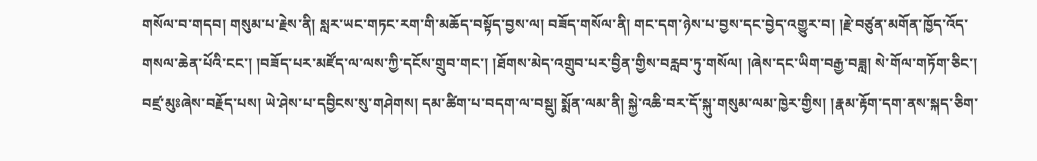གསོལ་བ་གདབ། གསུམ་པ་རྗེས་ནི། སླར་ཡང་གཏང་རག་གི་མཆོད་བསྟོད་བྱས་ལ། བཟོད་གསོལ་ནི། གང་དག་ཉེས་པ་བྱས་དང་བྱེད་འགྱུར་བ། །རྗེ་བཙུན་མགོན་ཁྱོད་འོད་གསལ་ཆེན་པོའི་ངང་། །བཟོད་པར་མཛོད་ལ་ལས་ཀྱི་དངོས་གྲུབ་གང་། །ཐོགས་མེད་འགྲུབ་པར་བྱིན་གྱིས་བརླབ་ཏུ་གསོལ། །ཞེས་དང་ཡིག་བརྒྱ་བཟླ། སེ་གོལ་གཏོག་ཅིང་། བཛྲ་མུཿཞེས་བརྗོད་པས། ཡེ་ཤེས་པ་དབྱིངས་སུ་གཤེགས། དམ་ཚིག་པ་བདག་ལ་བསྡུ། སྨོན་ལམ་ནི། སྐྱེ་འཆི་བར་དོ་སྐུ་གསུམ་ལམ་ཁྱེར་གྱིས། །རྣམ་རྟོག་དག་ནས་སྐད་ཅིག་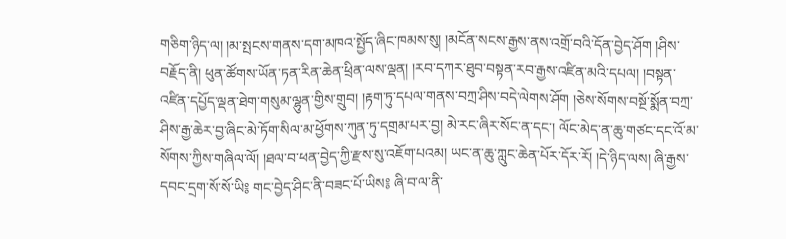གཅིག་ཉིད་ལ། །མ་སྤངས་གནས་དག་མཁའ་སྤྱོད་ཞིང་ཁམས་སུ། །མངོན་སངས་རྒྱས་ནས་འགྲོ་བའི་དོན་བྱེད་ཤོག །ཤིས་བརྗོད་ནི། ཕུན་ཚོགས་ཡོན་ཏན་རིན་ཆེན་ཕྲིན་ལས་ལྡན། །རབ་དཀར་ཐུབ་བསྟན་རབ་རྒྱས་འཛིན་མའི་དཔལ། །བསྟན་འཛིན་དཔྱོད་ལྡན་ཐེག་གསུམ་ལྷུན་གྱིས་གྲུབ། །རྟག་ཏུ་དཔལ་གནས་བཀྲ་ཤིས་བདེ་ལེགས་ཤོག །ཅེས་སོགས་བསྔོ་སྨོན་བཀྲ་ཤིས་རྒྱ་ཆེར་བྱ་ཞིང་མེ་ཏོག་སིལ་མ་ཕྱོགས་ཀུན་ཏུ་དགྲམ་པར་བྱ། མེ་རང་ཞིར་སོང་ན་དང་། ལོང་མེད་ན་ཆུ་གཙང་དང་འོ་མ་སོགས་ཀྱིས་གཞིལ་ལོ། །ཐལ་བ་ཕན་བྱེད་ཀྱི་རྫས་སུ་འཇོག་པའམ། ཡང་ན་ཆུ་ཀླུང་ཆེན་པོར་དོར་རོ། །དེ་ཉིད་ལས། ཞི་རྒྱས་དབང་དྲག་སོ་སོ་ཡི༔ གང་བྱེད་ཤིང་ནི་བཟང་པོ་ཡིས༔ ཞི་བ་ལ་ནི་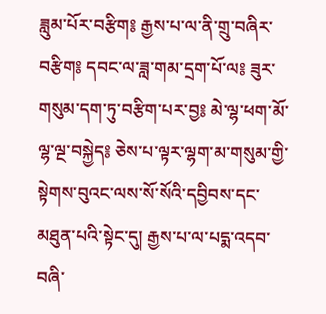ཟླུམ་པོར་བརྩིག༔ རྒྱས་པ་ལ་ནི་གྲུ་བཞིར་བརྩིག༔ དབང་ལ་ཟླ་གམ་དྲག་པོ་ལ༔ ཟུར་གསུམ་དག་ཏུ་བརྩིག་པར་བྱ༔ མེ་ལྷ་ཕག་མོ་ལྷ་ལྔ་བསྐྱེད༔ ཅེས་པ་ལྟར་ལྷག་མ་གསུམ་གྱི་སྟེགས་བུའང་ལས་སོ་སོའི་དབྱིབས་དང་མཐུན་པའི་སྟེང་དུ། རྒྱས་པ་ལ་པདྨ་འདབ་བཞི་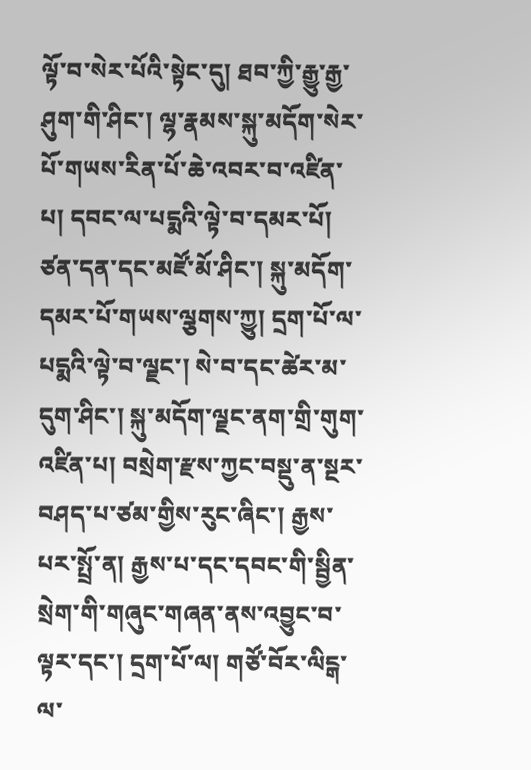ལྟོ་བ་སེར་པོའི་སྟེང་དུ། ཐབ་ཀྱི་རྒྱུ་རྒྱ་ཤུག་གི་ཤིང་། ལྷ་རྣམས་སྐུ་མདོག་སེར་པོ་གཡས་རིན་པོ་ཆེ་འབར་བ་འཛིན་པ། དབང་ལ་པདྨའི་ལྟེ་བ་དམར་པོ། ཙན་དན་དང་མཛོ་མོ་ཤིང་། སྐུ་མདོག་དམར་པོ་གཡས་ལྕགས་ཀྱུ། དྲག་པོ་ལ་པདྨའི་ལྟེ་བ་ལྗང་། སེ་བ་དང་ཚེར་མ་དུག་ཤིང་། སྐུ་མདོག་ལྗང་ནག་གྲི་གུག་འཛིན་པ། བསྲེག་རྫས་ཀྱང་བསྡུ་ན་སྔར་བཤད་པ་ཙམ་གྱིས་རུང་ཞིང་། རྒྱས་པར་སྤྲོ་ན། རྒྱས་པ་དང་དབང་གི་སྦྱིན་སྲེག་གི་གཞུང་གཞན་ནས་འབྱུང་བ་ལྟར་དང་། དྲག་པོ་ལ། གཙོ་བོར་ལིངྒ་ལ་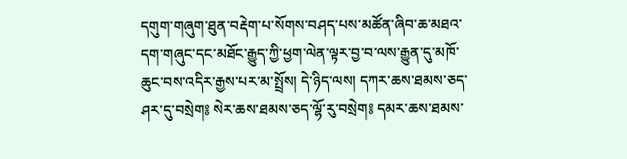དགུག་གཞུག་ཐུན་བརྡེག་པ་སོགས་བཤད་པས་མཚོན་ཞིབ་ཆ་མཐའ་དག་གཞུང་དང་མཐོང་རྒྱུད་ཀྱི་ཕྱག་ལེན་ལྟར་བྱ་བ་ལས་རྒྱུན་དུ་མཁོ་ཆུང་བས་འདིར་རྒྱས་པར་མ་སྤྲོས། དེ་ཉིད་ལས། དཀར་ཆས་ཐམས་ཅད་ཤར་དུ་བསྲེག༔ སེར་ཆས་ཐམས་ཅད་ལྷོ་རུ་བསྲེག༔ དམར་ཆས་ཐམས་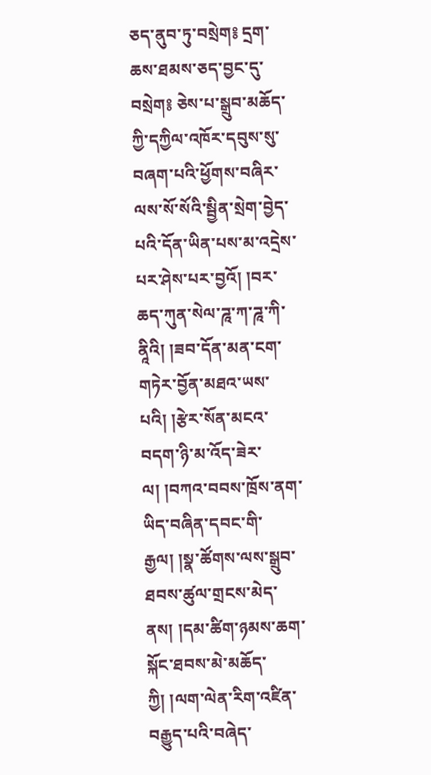ཅད་ནུབ་ཏུ་བསྲེག༔ དྲག་ཆས་ཐམས་ཅད་བྱང་དུ་བསྲེག༔ ཅེས་པ་སྒྲུབ་མཆོད་ཀྱི་དཀྱིལ་འཁོར་དབུས་སུ་བཞག་པའི་ཕྱོགས་བཞིར་ལས་སོ་སོའི་སྦྱིན་སྲེག་བྱེད་པའི་དོན་ཡིན་པས་མ་འདྲེས་པར་ཤེས་པར་བྱའོ། །བར་ཆད་ཀུན་སེལ་ཌཱ་ཀ་ཌཱ་ཀི་ནཱིའི། །ཟབ་དོན་མན་ངག་གཏེར་བྱོན་མཐའ་ཡས་པའི། །རྩེར་སོན་མངའ་བདག་ཉི་མ་འོད་ཟེར་ལ། །བཀའ་བབས་ཁྲོས་ནག་ཡིད་བཞིན་དབང་གི་རྒྱལ། །སྣ་ཚོགས་ལས་སྒྲུབ་ཐབས་ཚུལ་གྲངས་མེད་ནས། །དམ་ཚིག་ཉམས་ཆག་སྐོང་ཐབས་མེ་མཆོད་ཀྱི། །ལག་ལེན་རིག་འཛིན་བརྒྱུད་པའི་བཞེད་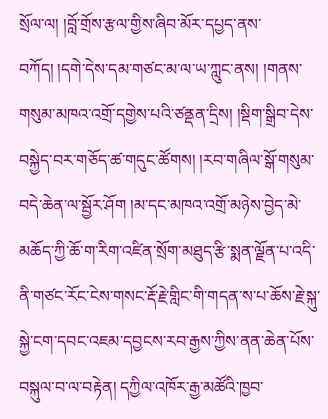སྲོལ་ལ། །བློ་གྲོས་རྩལ་གྱིས་ཞིབ་མོར་དཔྱད་ནས་བཀོད། །དགེ་དེས་དམ་གཙང་མ་ལ་ཡ་ཀླུང་ནས། །གནས་གསུམ་མཁའ་འགྲོ་དགྱེས་པའི་ཙནྡན་དྲིས། །སྡིག་སྒྲིབ་དེས་བསྐྱེད་བར་གཅོད་ཚ་གདུང་ཚོགས། །རབ་གཞིལ་སྒོ་གསུམ་བདེ་ཆེན་ལ་སྦྱོར་ཤོག །མ་དང་མཁའ་འགྲོ་མཉེས་བྱེད་མེ་མཆོད་ཀྱི་ཆོ་ག་རིག་འཛིན་སྲོག་མཐུད་རྩི་སྨན་ལྗོན་པ་འདི་ནི་གཙང་རོང་ངེས་གསང་རྡོ་རྗེ་གླིང་གི་གདན་ས་པ་ཆོས་རྗེ་སྐུ་སྐྱེ་ངག་དབང་འཇམ་དབྱངས་རབ་རྒྱས་ཀྱིས་ནན་ཆེན་པོས་བསྐུལ་བ་ལ་བརྟེན། དཀྱིལ་འཁོར་རྒྱ་མཚོའི་ཁྱབ་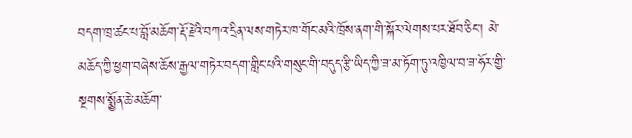བདག་ཁྲ་ཚང་པ་བློ་མཆོག་རྡོ་རྗེའི་བཀའ་དྲིན་ལས་གཏེར་ཁ་གོང་མའི་ཁྲོས་ནག་གི་སྐོར་ལེགས་པར་ཐོབ་ཅིང་། མེ་མཆོད་ཀྱི་ཕྱག་བཞེས་ཆོས་རྒྱལ་གཏེར་བདག་གླིང་པའི་གསུང་གི་བདུད་རྩི་ཡིད་ཀྱི་ཟ་མ་ཏོག་ཏུ་འཁྱིལ་བ་ཟ་ཧོར་གྱི་སྔགས་སྨྱོན་ཆེ་མཆོག་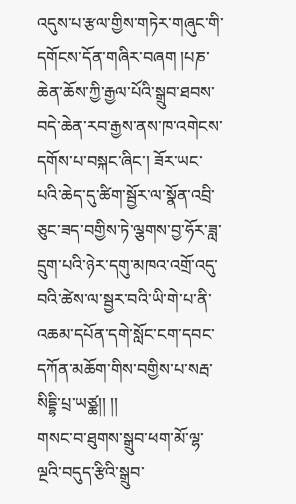འདུས་པ་རྩལ་གྱིས་གཏེར་གཞུང་གི་དགོངས་དོན་གཞིར་བཞག །པཎ་ཆེན་ཆོས་ཀྱི་རྒྱལ་པོའི་སྒྲུབ་ཐབས་བདེ་ཆེན་རབ་རྒྱས་ནས་ཁ་འགེངས་དགོས་པ་བསྐང་ཞིང་། ཟོར་ཡང་པའི་ཆེད་དུ་ཚིག་སྦྱོར་ལ་སྣོན་འབྲི་ཅུང་ཟད་བགྱིས་ཏེ་ལྕགས་བྱ་ཧོར་ཟླ་དྲུག་པའི་ཉེར་དགུ་མཁའ་འགྲོ་འདུ་བའི་ཚེས་ལ་སྦྱར་བའི་ཡི་གེ་པ་ནི་འཆམ་དཔོན་དགེ་སློང་ངག་དབང་དཀོན་མཆོག་གིས་བགྱིས་པ་སརྦ་སིདྡྷི་པྲ་ཡཙྪ།། །།
གསང་བ་ཐུགས་སྒྲུབ་ཕག་མོ་ལྷ་ལྔའི་བདུད་རྩིའི་སྒྲུབ་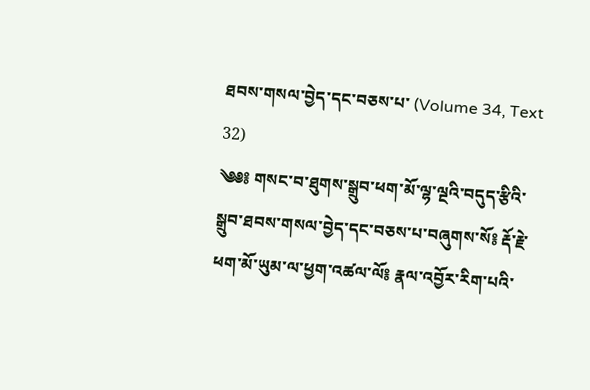ཐབས་གསལ་བྱེད་དང་བཅས་པ་ (Volume 34, Text 32)
༄༅༔ གསང་བ་ཐུགས་སྒྲུབ་ཕག་མོ་ལྷ་ལྔའི་བདུད་རྩིའི་སྒྲུབ་ཐབས་གསལ་བྱེད་དང་བཅས་པ་བཞུགས་སོ༔ རྡོ་རྗེ་ཕག་མོ་ཡུམ་ལ་ཕྱག་འཚལ་ལོ༔ རྣལ་འབྱོར་རིག་པའི་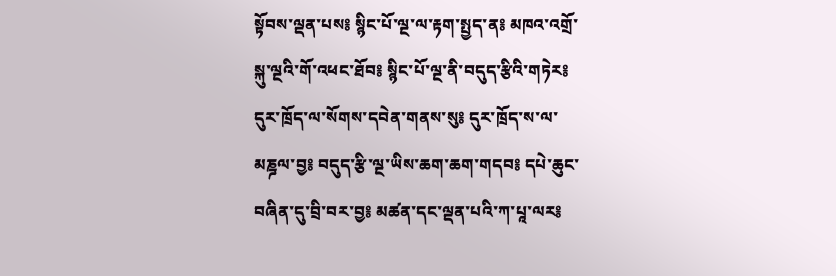སྟོབས་ལྡན་པས༔ སྙིང་པོ་ལྔ་ལ་རྟག་སྤྱད་ན༔ མཁའ་འགྲོ་སྐུ་ལྔའི་གོ་འཕང་ཐོབ༔ སྙིང་པོ་ལྔ་ནི་བདུད་རྩིའི་གཏེར༔ དུར་ཁྲོད་ལ་སོགས་དབེན་གནས་སུ༔ དུར་ཁྲོད་ས་ལ་མཎྜལ་བྱ༔ བདུད་རྩི་ལྔ་ཡིས་ཆག་ཆག་གདབ༔ དཔེ་ཆུང་བཞིན་དུ་བྲི་བར་བྱ༔ མཚན་དང་ལྡན་པའི་ཀ་པཱ་ལར༔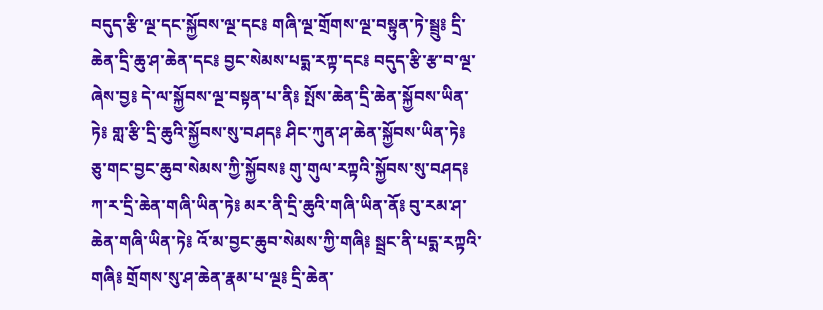བདུད་རྩི་ལྔ་དང་སྐྱོབས་ལྔ་དང༔ གཞི་ལྔ་གྲོགས་ལྔ་བསྟུན་ཏེ་སྦྲུ༔ དྲི་ཆེན་དྲི་ཆུ་ཤ་ཆེན་དང༔ བྱང་སེམས་པདྨ་རཀྟ་དང༔ བདུད་རྩི་རྩ་བ་ལྔ་ཞེས་བྱ༔ དེ་ལ་སྐྱོབས་ལྔ་བསྟན་པ་ནི༔ སྤོས་ཆེན་དྲི་ཆེན་སྐྱོབས་ཡིན་ཏེ༔ གླ་རྩི་དྲི་ཆུའི་སྐྱོབས་སུ་བཤད༔ ཤིང་ཀུན་ཤ་ཆེན་སྐྱོབས་ཡིན་ཏེ༔ ཅུ་གང་བྱང་ཆུབ་སེམས་ཀྱི་སྐྱོབས༔ གུ་གུལ་རཀྟའི་སྐྱོབས་སུ་བཤད༔ ཀ་ར་དྲི་ཆེན་གཞི་ཡིན་ཏེ༔ མར་ནི་དྲི་ཆུའི་གཞི་ཡིན་ནོ༔ བུ་རམ་ཤ་ཆེན་གཞི་ཡིན་ཏེ༔ འོ་མ་བྱང་ཆུབ་སེམས་ཀྱི་གཞི༔ སྦྲང་ནི་པདྨ་རཀྟའི་གཞི༔ གྲོགས་སུ་ཤ་ཆེན་རྣམ་པ་ལྔ༔ དྲི་ཆེན་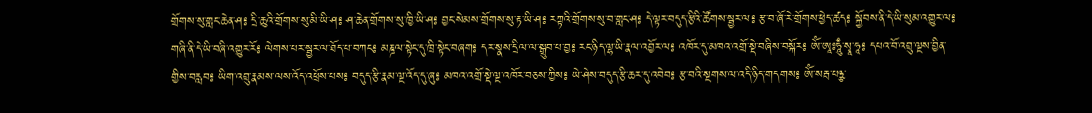གྲོགས་སུ་གླང་ཆེན་ཤ༔ དྲི་ཆུའི་གྲོགས་སུ་མི་ཡི་ཤ༔ ཤ་ཆེན་གྲོགས་སུ་ཁྱི་ཡི་ཤ༔ བྱང་སེམས་གྲོགས་སུ་རྟ་ཡི་ཤ༔ རཀྟའི་གྲོགས་སུ་བ་གླང་ཤ༔ དེ་ལྟར་བདུད་རྩིའི་ཚོགས་སྦྱར་ལ༔ རྩ་བ་ཞོ་རེ་གྲོགས་ཕྱེད་ཚད༔ སྐྱོབས་ནི་དེ་ཡི་སུམ་འགྱུར་ལ༔ གཞི་ནི་དེ་ཡི་བཞི་འགྱུར་རོ༔ ལེགས་པར་སྦྱར་ལ་ཐོད་པ་བཀང༔ མཎྜལ་སྟེང་དུ་ཁྲི་སྟེང་བཞག༔ དར་སྣས་དྲིལ་ལ་སྒྲུབ་པ་བྱ༔ རང་ཉིད་ལྷ་ཡི་རྣལ་འབྱོར་ལ༔ འཁོར་དུ་མཁའ་འགྲོ་སྡེ་བཞིས་བསྐོར༔ ཨོཾ་ཨཱཿཧཱུྃ་སྭཱ་ཧཱ༔ དཔའ་བོ་འབྲུ་ལྔས་བྱིན་གྱིས་བརླབ༔ ཡིག་འབྲུ་རྣམས་ལས་འོད་འཕྲོས་པས༔ བདུད་རྩི་རྣམ་ལྔ་འོད་དུ་ཞུ༔ མཁའ་འགྲོ་སྡེ་ལྔ་འཁོར་བཅས་ཀྱིས༔ ཡེ་ཤེས་བདུད་རྩི་ཆར་དུ་འབེབ༔ རྩ་བའི་སྔགས་ལ་འདི་ཉིད་གདགས༔ ཨོཾ་སརྦ་པཉྩ་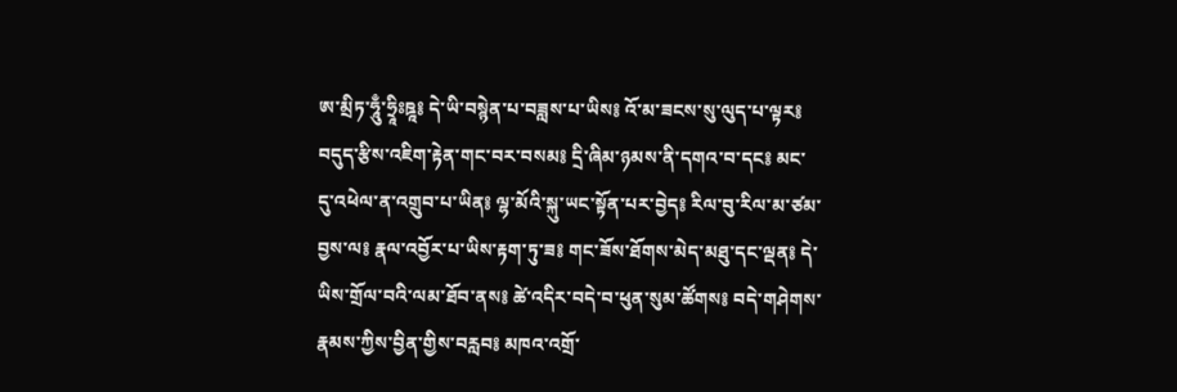ཨ་མྲིཏ་ཧཱུྃ་ཧྲཱིཿཋཱ༔ དེ་ཡི་བསྙེན་པ་བཟླས་པ་ཡིས༔ འོ་མ་ཟངས་སུ་ལུད་པ་ལྟར༔ བདུད་རྩིས་འཇིག་རྟེན་གང་བར་བསམ༔ དྲི་ཞིམ་ཉམས་ནི་དགའ་བ་དང༔ མང་དུ་འཕེལ་ན་འགྲུབ་པ་ཡིན༔ ལྷ་མོའི་སྐུ་ཡང་སྟོན་པར་བྱེད༔ རིལ་བུ་རིལ་མ་ཙམ་བྱས་ལ༔ རྣལ་འབྱོར་པ་ཡིས་རྟག་ཏུ་ཟ༔ གང་ཟོས་ཐོགས་མེད་མཐུ་དང་ལྡན༔ དེ་ཡིས་གྲོལ་བའི་ལམ་ཐོབ་ནས༔ ཚེ་འདིར་བདེ་བ་ཕུན་སུམ་ཚོགས༔ བདེ་གཤེགས་རྣམས་ཀྱིས་བྱིན་གྱིས་བརླབ༔ མཁའ་འགྲོ་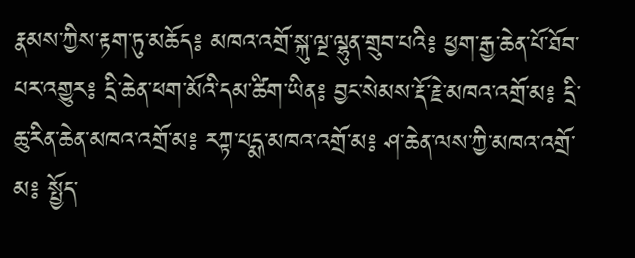རྣམས་ཀྱིས་རྟག་ཏུ་མཆོད༔ མཁའ་འགྲོ་སྐུ་ལྔ་ལྷུན་གྲུབ་པའི༔ ཕྱག་རྒྱ་ཆེན་པོ་ཐོབ་པར་འགྱུར༔ དྲི་ཆེན་ཕག་མོའི་དམ་ཚིག་ཡིན༔ བྱང་སེམས་རྡོ་རྗེ་མཁའ་འགྲོ་མ༔ དྲི་ཆུ་རིན་ཆེན་མཁའ་འགྲོ་མ༔ རཀྟ་པདྨ་མཁའ་འགྲོ་མ༔ ཤ་ཆེན་ལས་ཀྱི་མཁའ་འགྲོ་མ༔ སྤྱོད་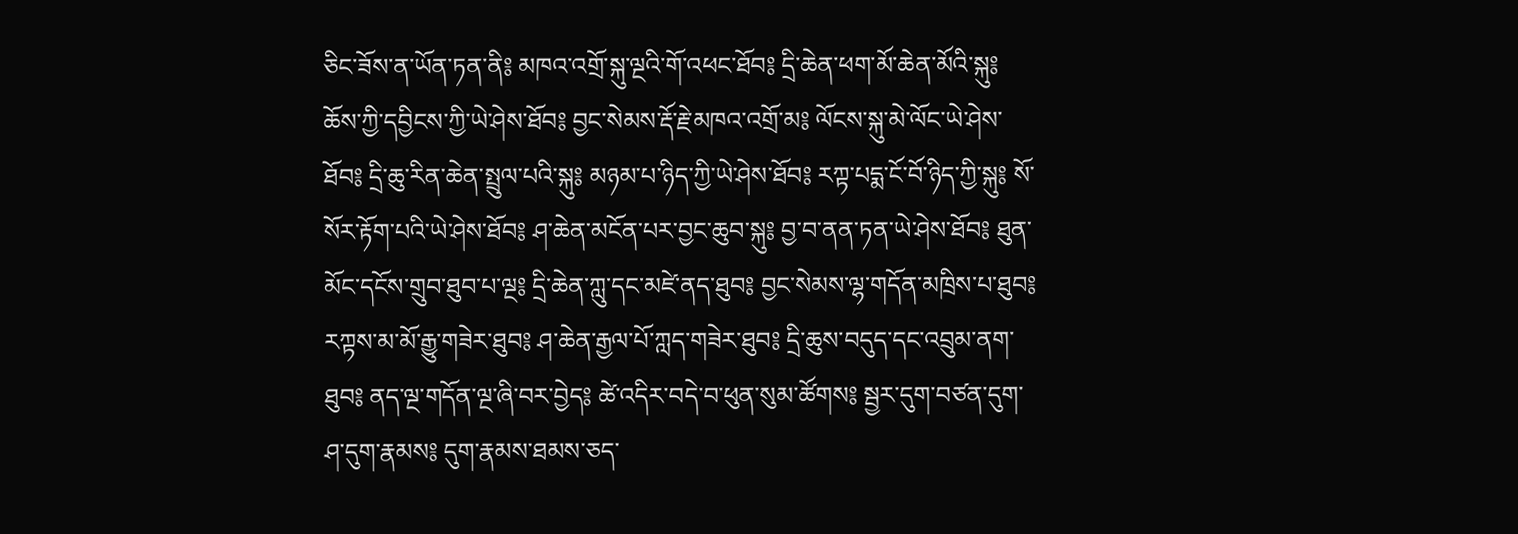ཅིང་ཟོས་ན་ཡོན་ཏན་ནི༔ མཁའ་འགྲོ་སྐུ་ལྔའི་གོ་འཕང་ཐོབ༔ དྲི་ཆེན་ཕག་མོ་ཆེན་མོའི་སྐུ༔ ཆོས་ཀྱི་དབྱིངས་ཀྱི་ཡེ་ཤེས་ཐོབ༔ བྱང་སེམས་རྡོ་རྗེ་མཁའ་འགྲོ་མ༔ ལོངས་སྐུ་མེ་ལོང་ཡེ་ཤེས་ཐོབ༔ དྲི་ཆུ་རིན་ཆེན་སྤྲུལ་པའི་སྐུ༔ མཉམ་པ་ཉིད་ཀྱི་ཡེ་ཤེས་ཐོབ༔ རཀྟ་པདྨ་ངོ་བོ་ཉིད་ཀྱི་སྐུ༔ སོ་སོར་རྟོག་པའི་ཡེ་ཤེས་ཐོབ༔ ཤ་ཆེན་མངོན་པར་བྱང་ཆུབ་སྐུ༔ བྱ་བ་ནན་ཏན་ཡེ་ཤེས་ཐོབ༔ ཐུན་མོང་དངོས་གྲུབ་ཐུབ་པ་ལྔ༔ དྲི་ཆེན་ཀླུ་དང་མཛེ་ནད་ཐུབ༔ བྱང་སེམས་ལྷ་གདོན་མཁྲིས་པ་ཐུབ༔ རཀྟས་མ་མོ་རྒྱུ་གཟེར་ཐུབ༔ ཤ་ཆེན་རྒྱལ་པོ་ཀླད་གཟེར་ཐུབ༔ དྲི་ཆུས་བདུད་དང་འབྲུམ་ནག་ཐུབ༔ ནད་ལྔ་གདོན་ལྔ་ཞི་བར་བྱེད༔ ཚེ་འདིར་བདེ་བ་ཕུན་སུམ་ཚོགས༔ སྦྱར་དུག་བཙན་དུག་ཤ་དུག་རྣམས༔ དུག་རྣམས་ཐམས་ཅད་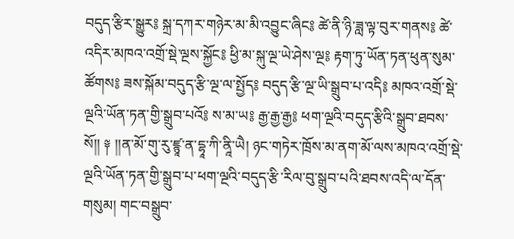བདུད་རྩིར་སྒྱུར༔ སྐྲ་དཀར་གཉེར་མ་མི་འབྱུང་ཞིང༔ ཚེ་ནི་ཉི་ཟླ་ལྟ་བུར་གནས༔ ཚེ་འདིར་མཁའ་འགྲོ་སྡེ་ལྔས་སྐྱོང༔ ཕྱི་མ་སྐུ་ལྔ་ཡེ་ཤེས་ལྔ༔ རྟག་ཏུ་ཡོན་ཏན་ཕུན་སུམ་ཚོགས༔ ཟས་སྐོམ་བདུད་རྩི་ལྔ་ལ་སྤྱོད༔ བདུད་རྩི་ལྔ་ཡི་སྒྲུབ་པ་འདི༔ མཁའ་འགྲོ་སྡེ་ལྔའི་ཡོན་ཏན་གྱི་སྒྲུབ་པའོ༔ ས་མ་ཡ༔ རྒྱ་རྒྱ་རྒྱ༔ ཕག་ལྔའི་བདུད་རྩིའི་སྒྲུབ་ཐབས་སོ།། ༈ །།ན་མོ་གུ་རུ་ཛྙཱ་ན་དྷཱ་ཀི་ནཱི་ཡཻ། ཉང་གཏེར་ཁྲོས་མ་ནག་མོ་ལས་མཁའ་འགྲོ་སྡེ་ལྔའི་ཡོན་ཏན་གྱི་སྒྲུབ་པ་ཕག་ལྔའི་བདུད་རྩི་རིལ་བུ་སྒྲུབ་པའི་ཐབས་འདི་ལ་དོན་གསུམ། གང་བསྒྲུབ་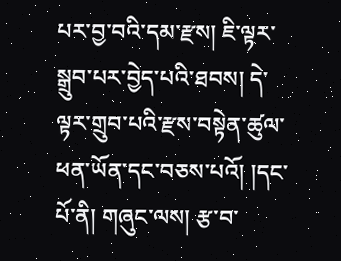པར་བྱ་བའི་དམ་རྫས། ཇི་ལྟར་སྒྲུབ་པར་བྱེད་པའི་ཐབས། དེ་ལྟར་གྲུབ་པའི་རྫས་བསྟེན་ཚུལ་ཕན་ཡོན་དང་བཅས་པའོ། །དང་པོ་ནི། གཞུང་ལས། རྩ་བ་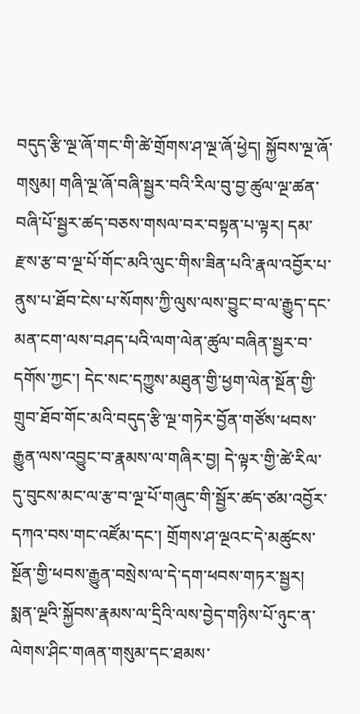བདུད་རྩི་ལྔ་ཞོ་གང་གི་ཚེ་གྲོགས་ཤ་ལྔ་ཞོ་ཕྱེད། སྐྱོབས་ལྔ་ཞོ་གསུམ། གཞི་ལྔ་ཞོ་བཞི་སྦྱར་བའི་རིལ་བུ་བྱ་ཚུལ་ལྔ་ཚན་བཞི་པོ་སྦྱར་ཚད་བཅས་གསལ་བར་བསྟན་པ་ལྟར། དམ་རྫས་རྩ་བ་ལྔ་པོ་གོང་མའི་ལུང་གིས་ཟིན་པའི་རྣལ་འབྱོར་པ་ནུས་པ་ཐོབ་ངེས་པ་སོགས་ཀྱི་ལུས་ལས་བྱུང་བ་ལ་རྒྱུད་དང་མན་ངག་ལས་བཤད་པའི་ལག་ལེན་ཚུལ་བཞིན་སྦྱར་བ་དགོས་ཀྱང་། དེང་སང་དཀྱུས་མཐུན་གྱི་ཕྱག་ལེན་སྔོན་གྱི་གྲུབ་ཐོབ་གོང་མའི་བདུད་རྩི་ལྔ་གཏེར་བྱོན་གཙོས་ཕབས་རྒྱུན་ལས་འབྱུང་བ་རྣམས་ལ་གཞིར་བྱ། དེ་ལྟར་གྱི་ཚེ་རིལ་དུ་བུངས་མང་ལ་རྩ་བ་ལྔ་པོ་གཞུང་གི་སྦྱོར་ཚད་ཙམ་འབྱོར་དཀའ་བས་གང་འཛོམ་དང་། གྲོགས་ཤ་ལྔའང་དེ་མཚུངས་སྔོན་གྱི་ཕབས་རྒྱུན་བསྲེས་ལ་དེ་དག་ཕབས་གཏར་སྦྱར། སྨན་ལྔའི་སྐྱོབས་རྣམས་ལ་དྲིའི་ལས་བྱེད་གཉིས་པོ་ཉུང་ན་ལེགས་ཤིང་གཞན་གསུམ་དང་ཐམས་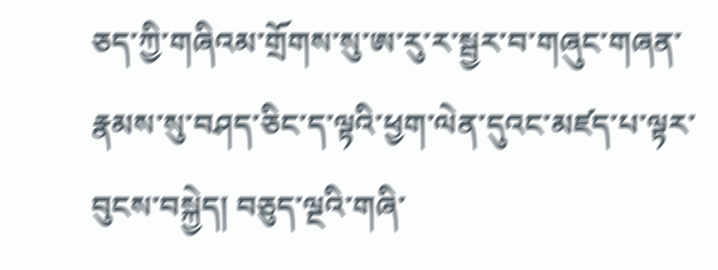ཅད་ཀྱི་གཞིའམ་གྲོགས་སུ་ཨ་རུ་ར་སྦྱར་བ་གཞུང་གཞན་རྣམས་སུ་བཤད་ཅིང་ད་ལྟའི་ཕྱག་ལེན་དུའང་མཛད་པ་ལྟར་བུངས་བསྐྱེད། བཅུད་ལྔའི་གཞི་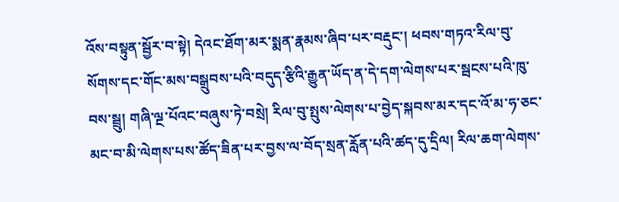འོས་བསྟུན་སྦྱོར་བ་སྟེ། དེའང་ཐོག་མར་སྨན་རྣམས་ཞིབ་པར་བརྡུང་། ཕབས་གཏའ་རིལ་བུ་སོགས་དང་གོང་མས་བསྒྲུབས་པའི་བདུད་རྩིའི་རྒྱུན་ཡོད་ན་དེ་དག་ལེགས་པར་སྦངས་པའི་ཁུ་བས་སྦྲུ། གཞི་ལྔ་པོའང་བཞུས་ཏེ་བསྲེ། རིལ་བུ་སྤུས་ལེགས་པ་བྱེད་སྐབས་མར་དང་འོ་མ་ཧ་ཅང་མང་བ་མི་ལེགས་པས་ཚོད་ཟིན་པར་བྱས་ལ་བོད་སྲན་རློན་པའི་ཚད་དུ་དྲིལ། རིལ་ཆག་ལེགས་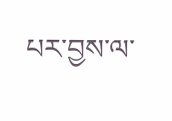པར་བྱས་ལ་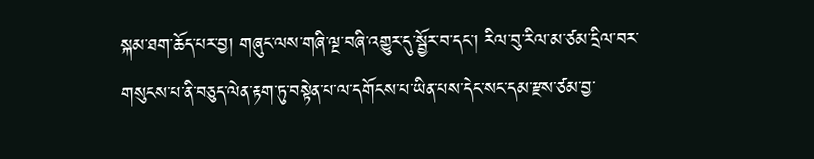སྐམ་ཐག་ཆོད་པར་བྱ། གཞུང་ལས་གཞི་ལྔ་བཞི་འགྱུར་དུ་སྦྱོར་བ་དང་། རིལ་བུ་རིལ་མ་ཙམ་དྲིལ་བར་གསུངས་པ་ནི་བཅུད་ལེན་རྟག་ཏུ་བསྟེན་པ་ལ་དགོངས་པ་ཡིན་པས་དེང་སང་དམ་རྫས་ཙམ་བྱ་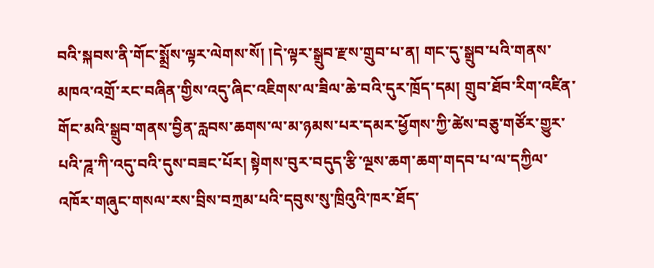བའི་སྐབས་ནི་གོང་སྨྲོས་ལྟར་ལེགས་སོ། །དེ་ལྟར་སྒྲུབ་རྫས་གྲུབ་པ་ན། གང་དུ་སྒྲུབ་པའི་གནས་མཁའ་འགྲོ་རང་བཞིན་གྱིས་འདུ་ཞིང་འཇིགས་ལ་ཟིལ་ཆེ་བའི་དུར་ཁྲོད་དམ། གྲུབ་ཐོབ་རིག་འཛིན་གོང་མའི་སྒྲུབ་གནས་བྱིན་རླབས་ཆགས་ལ་མ་ཉམས་པར་དམར་ཕྱོགས་ཀྱི་ཚེས་བཅུ་གཙོར་གྱུར་པའི་ཌཱ་ཀི་འདུ་བའི་དུས་བཟང་པོར། སྟེགས་བུར་བདུད་རྩི་ལྔས་ཆག་ཆག་གདབ་པ་ལ་དཀྱིལ་འཁོར་གཞུང་གསལ་རས་བྲིས་བཀྲམ་པའི་དབུས་སུ་ཁྲིའུའི་ཁར་ཐོད་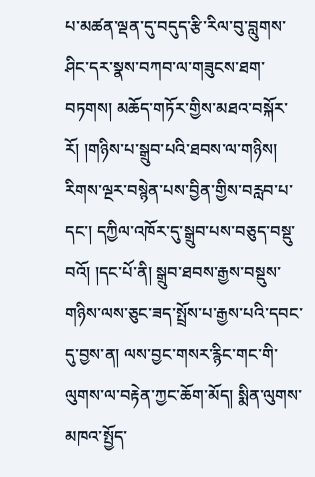པ་མཚན་ལྡན་དུ་བདུད་རྩི་རིལ་བུ་བླུགས་ཤིང་དར་སྣས་བཀབ་ལ་གཟུངས་ཐག་བཏགས། མཆོད་གཏོར་གྱིས་མཐའ་བསྐོར་རོ། །གཉིས་པ་སྒྲུབ་པའི་ཐབས་ལ་གཉིས། རིགས་ལྔར་བསྙེན་པས་བྱིན་གྱིས་བརླབ་པ་དང་། དཀྱིལ་འཁོར་དུ་སྒྲུབ་པས་བཅུད་བསྡུ་བའོ། །དང་པོ་ནི། སྒྲུབ་ཐབས་རྒྱས་བསྡུས་གཉིས་ལས་ཅུང་ཟད་སྤྲོས་པ་རྒྱས་པའི་དབང་དུ་བྱས་ན། ལས་བྱང་གསར་རྙིང་གང་གི་ལུགས་ལ་བརྟེན་ཀྱང་ཆོག་མོད། སྨིན་ལུགས་མཁའ་སྤྱོད་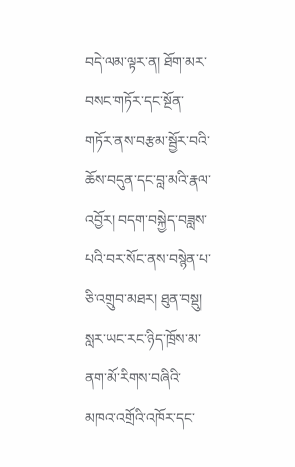བདེ་ལམ་ལྟར་ན། ཐོག་མར་བསང་གཏོར་དང་སྔོན་གཏོར་ནས་བརྩམ་སྦྱོར་བའི་ཆོས་བདུན་དང་བླ་མའི་རྣལ་འབྱོར། བདག་བསྐྱེད་བཟླས་པའི་བར་སོང་ནས་བསྙེན་པ་ཅི་འགྲུབ་མཐར། ཐུན་བསྡུ། སླར་ཡང་རང་ཉིད་ཁྲོས་མ་ནག་མོ་རིགས་བཞིའི་མཁའ་འགྲོའི་འཁོར་དང་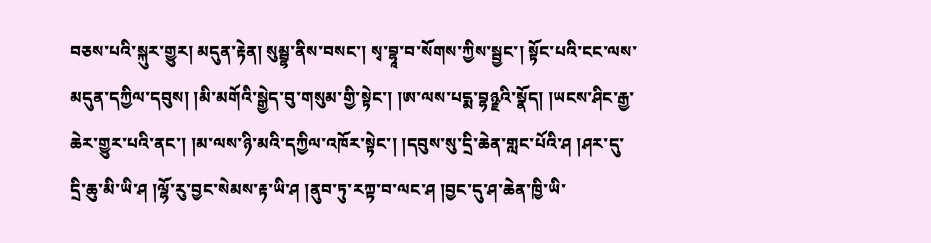བཅས་པའི་སྐུར་གྱུར། མདུན་རྟེན། སུམྦྷ་ནིས་བསང་། སྭ་བྷཱ་བ་སོགས་ཀྱིས་སྦྱང་། སྟོང་པའི་ངང་ལས་མདུན་དཀྱིལ་དབུས། །མི་མགོའི་སྒྱེད་བུ་གསུམ་གྱི་སྟེང་། །ཨ་ལས་པདྨ་བྷཉྫའི་སྣོད། །ཡངས་ཤིང་རྒྱ་ཆེར་གྱུར་པའི་ནང་། །མ་ལས་ཉི་མའི་དཀྱིལ་འཁོར་སྟེང་། །དབུས་སུ་དྲི་ཆེན་གླང་པོའི་ཤ །ཤར་དུ་དྲི་ཆུ་མི་ཡི་ཤ །ལྷོ་རུ་བྱང་སེམས་རྟ་ཡི་ཤ །ནུབ་ཏུ་རཀྟ་བ་ལང་ཤ །བྱང་དུ་ཤ་ཆེན་ཁྱི་ཡི་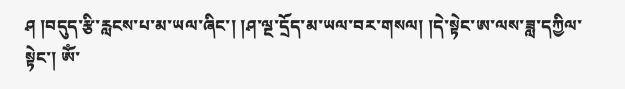ཤ །བདུད་རྩི་རླངས་པ་མ་ཡལ་ཞིང་། །ཤ་ལྔ་དྲོད་མ་ཡལ་བར་གསལ། །དེ་སྟེང་ཨ་ལས་ཟླ་དཀྱིལ་སྟེང་། ཨོཾ་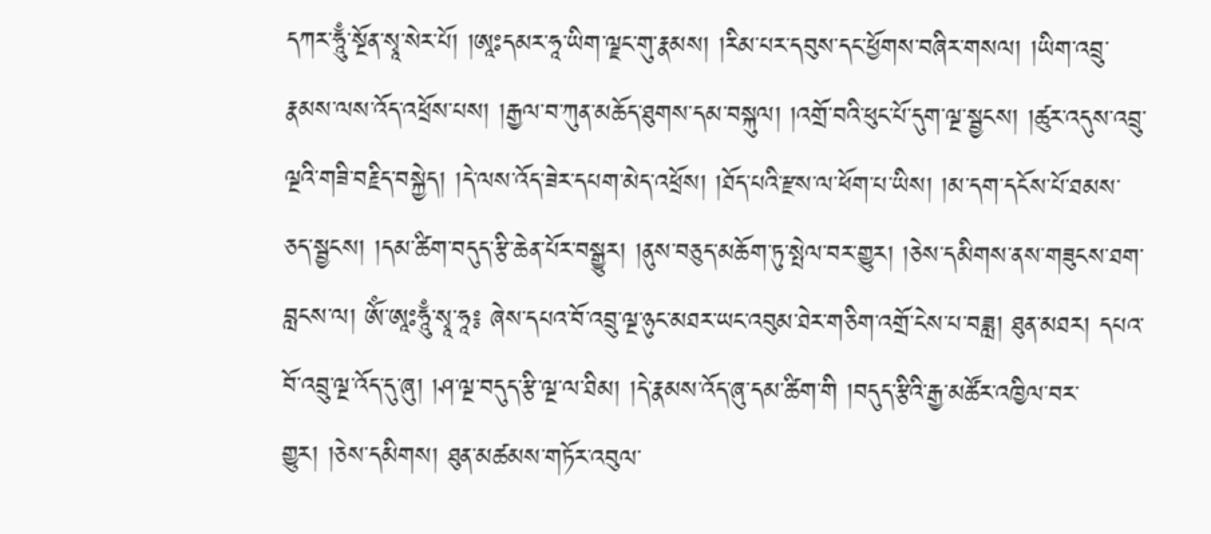དཀར་ཧཱུྃ་སྔོན་སྭཱ་སེར་པོ། །ཨཱཿདམར་ཧཱ་ཡིག་ལྗང་གུ་རྣམས། །རིམ་པར་དབུས་དང་ཕྱོགས་བཞིར་གསལ། །ཡིག་འབྲུ་རྣམས་ལས་འོད་འཕྲོས་པས། །རྒྱལ་བ་ཀུན་མཆོད་ཐུགས་དམ་བསྐུལ། །འགྲོ་བའི་ཕུང་པོ་དུག་ལྔ་སྦྱངས། །ཚུར་འདུས་འབྲུ་ལྔའི་གཟི་བརྗིད་བསྐྱེད། །དེ་ལས་འོད་ཟེར་དཔག་མེད་འཕྲོས། །ཐོད་པའི་རྫས་ལ་ཕོག་པ་ཡིས། །མ་དག་དངོས་པོ་ཐམས་ཅད་སྦྱངས། །དམ་ཚིག་བདུད་རྩི་ཆེན་པོར་བསྒྱུར། །ནུས་བཅུད་མཆོག་ཏུ་སྤེལ་བར་གྱུར། །ཅེས་དམིགས་ནས་གཟུངས་ཐག་བླངས་ལ། ཨོཾ་ཨཱཿཧཱུྃ་སྭཱ་ཧཱ༔ ཞེས་དཔའ་བོ་འབྲུ་ལྔ་ཉུང་མཐར་ཡང་འབུམ་ཐེར་གཅིག་འགྲོ་ངེས་པ་བཟླ། ཐུན་མཐར། དཔའ་བོ་འབྲུ་ལྔ་འོད་དུ་ཞུ། །ཤ་ལྔ་བདུད་རྩི་ལྔ་ལ་ཐིམ། །དེ་རྣམས་འོད་ཞུ་དམ་ཚིག་གི །བདུད་རྩིའི་རྒྱ་མཚོར་འཁྱིལ་བར་གྱུར། །ཅེས་དམིགས། ཐུན་མཚམས་གཏོར་འབུལ་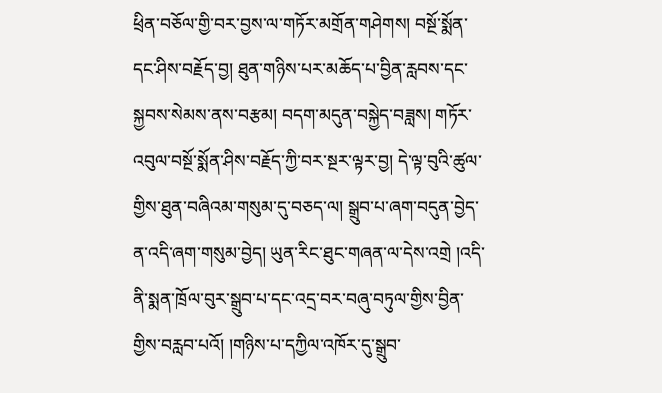ཕྲིན་བཅོལ་གྱི་བར་བྱས་ལ་གཏོར་མགྲོན་གཤེགས། བསྔོ་སྨོན་དང་ཤིས་བརྗོད་བྱ། ཐུན་གཉིས་པར་མཆོད་པ་བྱིན་རླབས་དང་སྐྱབས་སེམས་ནས་བརྩམ། བདག་མདུན་བསྐྱེད་བཟླས། གཏོར་འབུལ་བསྔོ་སྨོན་ཤིས་བརྗོད་ཀྱི་བར་སྔར་ལྟར་བྱ། དེ་ལྟ་བུའི་ཚུལ་གྱིས་ཐུན་བཞིའམ་གསུམ་དུ་བཅད་ལ། སྒྲུབ་པ་ཞག་བདུན་བྱེད་ན་འདི་ཞག་གསུམ་བྱེད། ཡུན་རིང་ཐུང་གཞན་ལ་དེས་འགྲེ །འདི་ནི་སྨན་ཁྲོལ་བུར་སྒྲུབ་པ་དང་འདྲ་བར་བཞུ་བཏུལ་གྱིས་བྱིན་གྱིས་བརླབ་པའོ། །གཉིས་པ་དཀྱིལ་འཁོར་དུ་སྒྲུབ་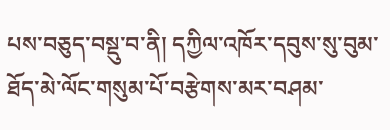པས་བཅུད་བསྡུ་བ་ནི། དཀྱིལ་འཁོར་དབུས་སུ་བུམ་ཐོད་མེ་ལོང་གསུམ་པོ་བརྩེགས་མར་བཤམ་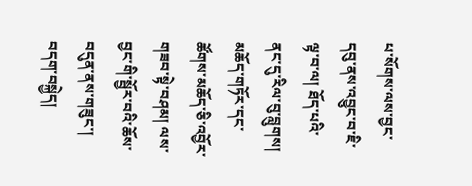པ་སོགས་ལས་བྱང་དབུ་ནས་འབྱུང་བ་ཇི་ལྟ་བ་ལ། ཐོད་པའི་ནང་དུ་རིལ་བུ་བླུགས། མཆོད་གཏོར་དང་ཚོགས་མཆོད་ཅི་འབྱོར་གཟབ་སྟེ་བཤམ། ལས་བྱང་གི་སྦྱོར་བའི་ཆོས་བདུན་ནས་གཟུང་། བདག་བསྐྱེད།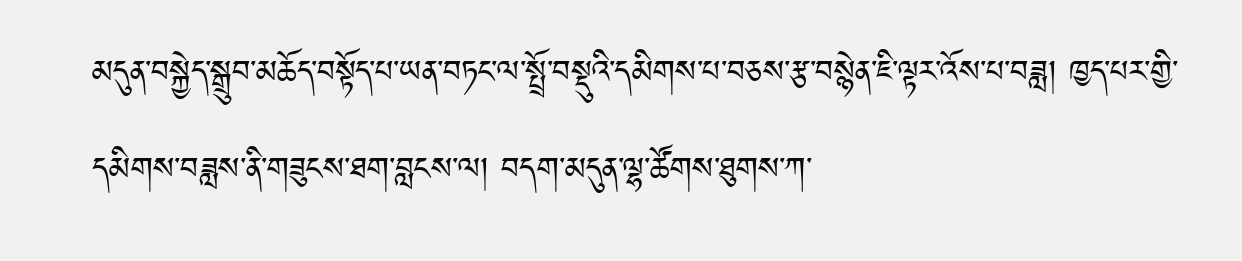མདུན་བསྐྱེད་སྒྲུབ་མཆོད་བསྟོད་པ་ཡན་བཏང་ལ་སྤྲོ་བསྡུའི་དམིགས་པ་བཅས་རྩ་བསྙེན་ཇི་ལྟར་འོས་པ་བཟླ། ཁྱད་པར་གྱི་དམིགས་བཟླས་ནི་གཟུངས་ཐག་བླངས་ལ། བདག་མདུན་ལྷ་ཚོགས་ཐུགས་ཀ་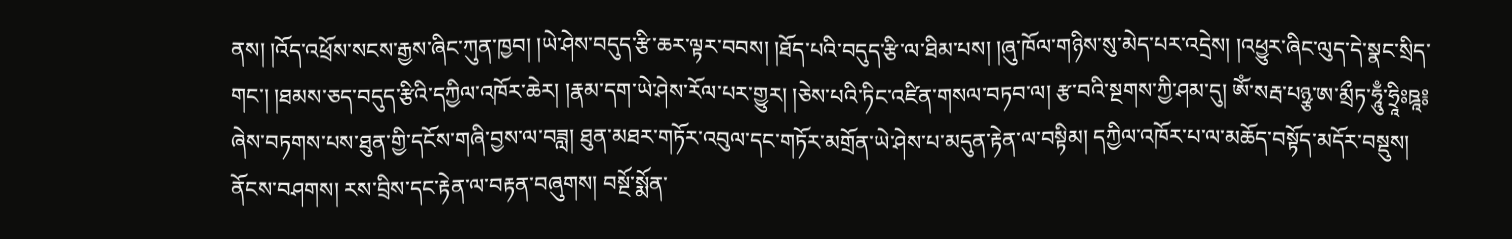ནས། །འོད་འཕྲོས་སངས་རྒྱས་ཞིང་ཀུན་ཁྱབ། །ཡེ་ཤེས་བདུད་རྩི་ཆར་ལྟར་བབས། །ཐོད་པའི་བདུད་རྩི་ལ་ཐིམ་པས། །ཞུ་ཁོལ་གཉིས་སུ་མེད་པར་འདྲེས། །འཕྱུར་ཞིང་ལུད་དེ་སྣང་སྲིད་གང་། །ཐམས་ཅད་བདུད་རྩིའི་དཀྱིལ་འཁོར་ཆེར། །རྣམ་དག་ཡེ་ཤེས་རོལ་པར་གྱུར། །ཅེས་པའི་ཏིང་འཛིན་གསལ་བཏབ་ལ། རྩ་བའི་སྔགས་ཀྱི་ཤམ་དུ། ཨོཾ་སརྦ་པཉྩ་ཨ་མྲྀཏ་ཧཱུྃ་ཧྲཱིཿཋཱ༔ ཞེས་བཏགས་པས་ཐུན་གྱི་དངོས་གཞི་བྱས་ལ་བཟླ། ཐུན་མཐར་གཏོར་འབུལ་དང་གཏོར་མགྲོན་ཡེ་ཤེས་པ་མདུན་རྟེན་ལ་བསྟིམ། དཀྱིལ་འཁོར་པ་ལ་མཆོད་བསྟོད་མདོར་བསྡུས། ནོངས་བཤགས། རས་བྲིས་དང་རྟེན་ལ་བརྟན་བཞུགས། བསྔོ་སྨོན་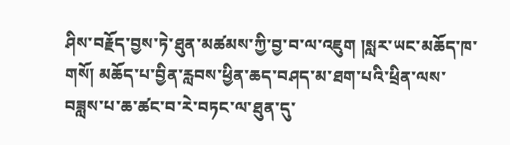ཤིས་བརྗོད་བྱས་ཏེ་ཐུན་མཚམས་ཀྱི་བྱ་བ་ལ་འཇུག །སླར་ཡང་མཆོད་ཁ་གསོ། མཆོད་པ་བྱིན་རླབས་ཕྱིན་ཆད་བཤད་མ་ཐག་པའི་ཕྲིན་ལས་བཟླས་པ་ཆ་ཚང་བ་རེ་བཏང་ལ་ཐུན་དུ་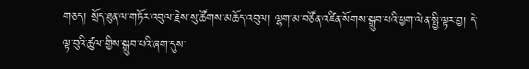གཅད། སྲོད་ཐུན་ལ་གཏོར་འབུལ་རྗེས་སུ་ཚོགས་མཆོད་འབུལ། ལྷག་མ་བཙོན་འཛིན་སོགས་སྒྲུབ་པའི་ཕྱག་ལེན་སྤྱི་ལྟར་བྱ། དེ་ལྟ་བུའི་ཚུལ་གྱིས་སྒྲུབ་པའི་ཞག་དུས་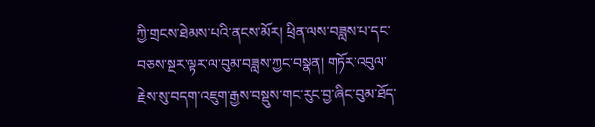ཀྱི་གྲངས་ཐེམས་པའི་ནངས་མོར། ཕྲིན་ལས་བཟླས་པ་དང་བཅས་སྔར་ལྟར་ལ་བུམ་བཟླས་ཀྱང་བསྣན། གཏོར་འབུལ་རྗེས་སུ་བདག་འཇུག་རྒྱས་བསྡུས་གང་རུང་བྱ་ཞིང་བུམ་ཐོད་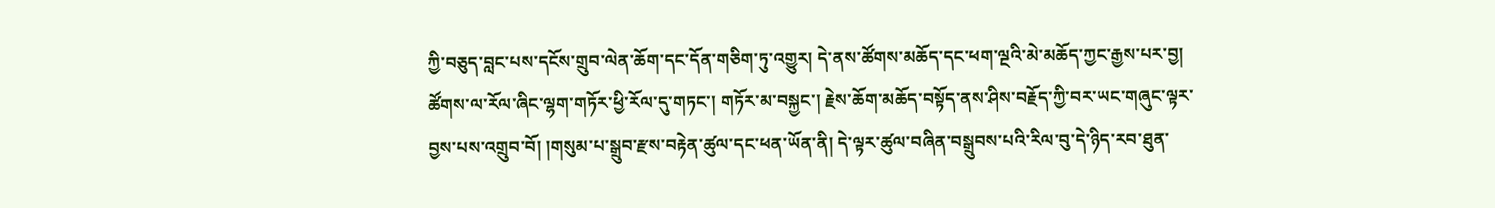ཀྱི་བཅུད་བླང་པས་དངོས་གྲུབ་ལེན་ཆོག་དང་དོན་གཅིག་ཏུ་འགྱུར། དེ་ནས་ཚོགས་མཆོད་དང་ཕག་ལྔའི་མེ་མཆོད་ཀྱང་རྒྱས་པར་བྱ། ཚོགས་ལ་རོལ་ཞིང་ལྷག་གཏོར་ཕྱི་རོལ་དུ་གཏང་། གཏོར་མ་བསྐྱང་། རྗེས་ཆོག་མཆོད་བསྟོད་ནས་ཤིས་བརྗོད་ཀྱི་བར་ཡང་གཞུང་ལྟར་བྱས་པས་འགྲུབ་བོ། །གསུམ་པ་སྒྲུབ་རྫས་བརྟེན་ཚུལ་དང་ཕན་ཡོན་ནི། དེ་ལྟར་ཚུལ་བཞིན་བསྒྲུབས་པའི་རིལ་བུ་དེ་ཉིད་རབ་ཐུན་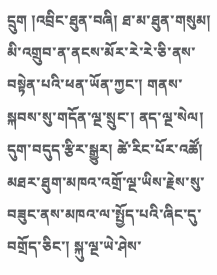དྲུག །འབྲིང་ཐུན་བཞི། ཐ་མ་ཐུན་གསུམ། མི་འགྲུབ་ན་ནངས་མོར་རེ་རེ་ཅི་ནས་བསྟེན་པའི་ཕན་ཡོན་ཀྱང་། གནས་སྐབས་སུ་གདོན་ལྔ་སྲུང་། ནད་ལྔ་སེལ། དུག་བདུད་རྩིར་སྒྱུར། ཚེ་རིང་པོར་འཚོ། མཐར་ཐུག་མཁའ་འགྲོ་ལྔ་ཡིས་རྗེས་སུ་བཟུང་ནས་མཁའ་ལ་སྤྱོད་པའི་ཞིང་དུ་བགྲོད་ཅིང་། སྐུ་ལྔ་ཡེ་ཤེས་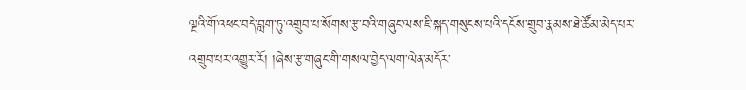ལྔའི་གོ་འཕང་བདེ་བླག་ཏུ་འགྲུབ་པ་སོགས་རྩ་བའི་གཞུང་ལས་ཇི་སྐད་གསུངས་པའི་དངོས་གྲུབ་རྣམས་ཐེ་ཚོམ་མེད་པར་འགྲུབ་པར་འགྱུར་རོ། །ཞེས་རྩ་གཞུང་གི་གསལ་བྱེད་ལག་ལེན་མདོར་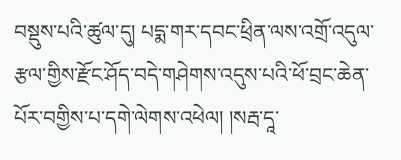བསྡུས་པའི་ཚུལ་དུ། པདྨ་གར་དབང་ཕྲིན་ལས་འགྲོ་འདུལ་རྩལ་གྱིས་རྫོང་ཤོད་བདེ་གཤེགས་འདུས་པའི་ཕོ་བྲང་ཆེན་པོར་བགྱིས་པ་དགེ་ལེགས་འཕེལ། །སརྦ་དཱ་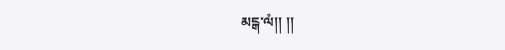མངྒ་ལཾ།། །།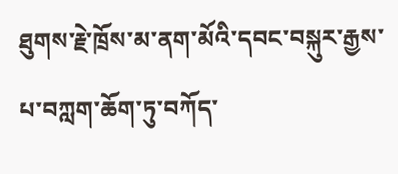ཐུགས་རྗེ་ཁྲོས་མ་ནག་མོའི་དབང་བསྐུར་རྒྱས་པ་བཀླག་ཆོག་ཏུ་བཀོད་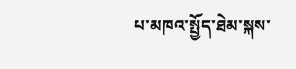པ་མཁའ་སྤྱོད་ཐེམ་སྐས་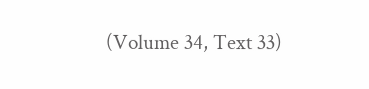(Volume 34, Text 33)